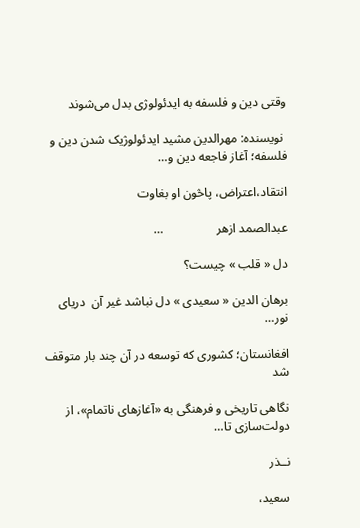وقتی دین و فلسفه به ایدئولوژی بدل می‌شوند

 نویسنده: مهرالدین مشید ایدئولوژیک شدن دین و فلسفه؛ آغاز فاجعه دین و…

انتقاد،اعتراض، پاڅون او بغاوت

عبدالصمد ازهر                 …

دل « قلب » چیست؟

برهان الدین « سعیدی » دل نباشد غیر آن  دریای نور…

افغانستان؛ کشوری که توسعه در آن چند بار متوقف شد

نگاهی تاریخی و فرهنگی به «آغازهای ناتمام»، از دولت‌سازی تا…

نــذر

سعید،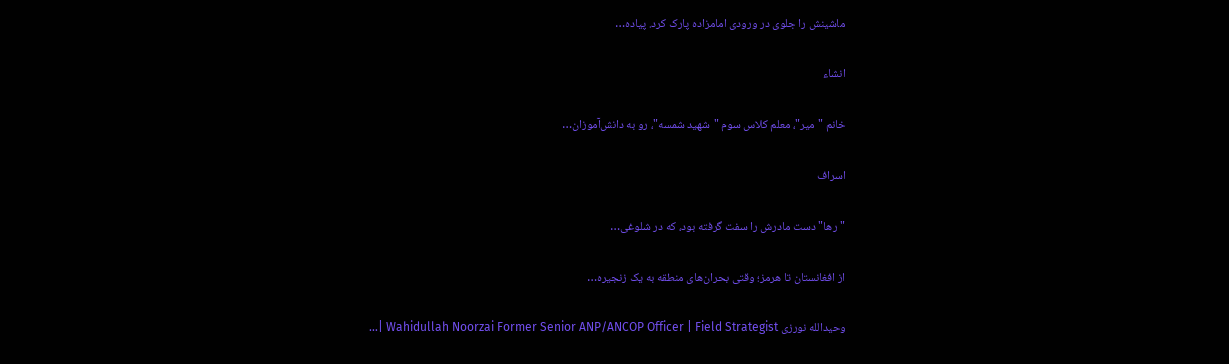ماشینش را جلوی در ورودی امامزاده پارک کرد. پیاده…

انشاء

خانم "میر"، معلم کلاس سوم "شهید شمسه"، رو به دانش‌آموزان…

اسراف

"رها" دست مادرش را سفت گرفته بود، که در شلوغی…

از افغانستان تا هرمز؛ وقتی بحران‌های منطقه به یک زنجیره…

وحیدالله نورزی Wahidullah Noorzai Former Senior ANP/ANCOP Officer | Field Strategist |…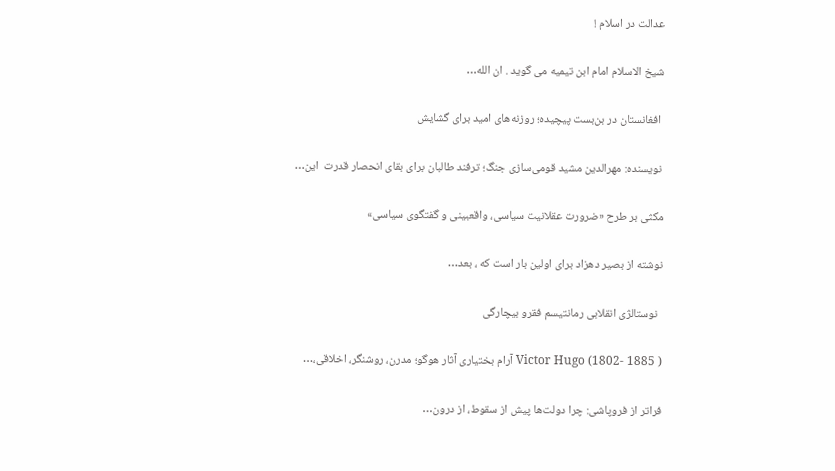عدالت در اسلام !

شیخ الاسلام امام ابن تیمیه می گوید . ان الله…

 افغانستان در بن‌بست پیچیده؛ روزنه‌های امید برای گشایش

 نویسنده: مهرالدین مشید قومی‌سازی جنگ؛ ترفند طالبان برای بقای انحصار قدرت  این…

مکثی بر طرح «ضرورت عقلانیت سیاسی، واقعبینی و گفتگوی سیاسی»

نوشته از بصیر دهزاد برای اولین بار است که ، بعد…

  نوستالژی انقلابی رمانتیسم فقرو بیچارگی

Victor Hugo (1802- 1885 ) آرام بختیاری آثار هوگو؛ مدرن، روشنگر، اخلاقی،…

فراتر از فروپاشی: چرا دولت‌ها پیش از سقوط، از درون…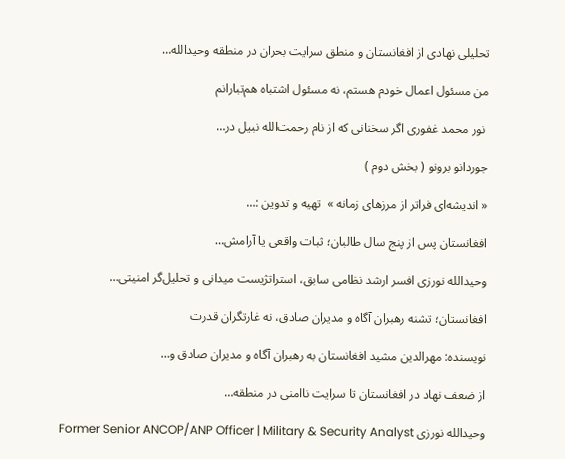تحلیلی نهادی از افغانستان و منطق سرایت بحران در منطقه وحیدالله…

من مسئول اعمال خودم هستم، نه مسئول اشتباه هم‌تبارانم

 نور محمد غفوری اگر سخنانی که از نام رحمت‌الله نبیل در…

جوردانو برونو ( بخش دوم )

« اندیشه‌ای فراتر از مرزهای زمانه »  تهیه و تدوین :…

افغانستان پس از پنج سال طالبان؛ ثبات واقعی یا آرامش…

وحیدالله نورزی افسر ارشد نظامی سابق، استراتژیست میدانی و تحلیل‌گر امنیتی…

افغانستان؛ تشنه رهبران آگاه و مدیران صادق، نه غارتگران قدرت

نویسنده: مهرالدین مشید افغانستان به رهبران آگاه و مدیران صادق و…

از ضعف نهاد در افغانستان تا سرایت ناامنی در منطقه…

وحیدالله نورزی Former Senior ANCOP/ANP Officer | Military & Security Analyst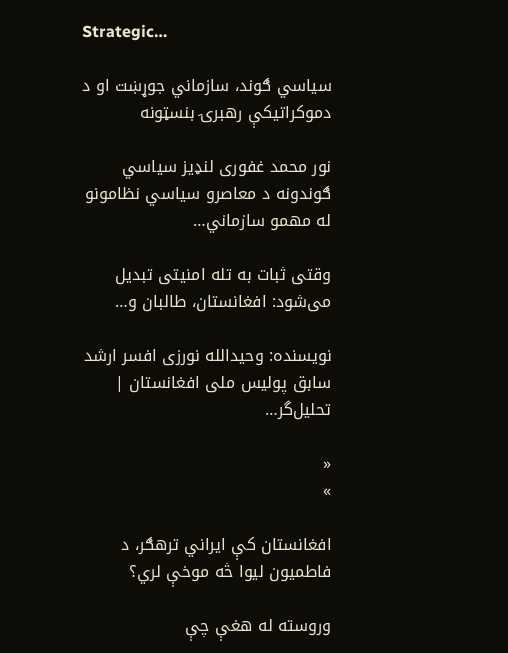Strategic…

سیاسي ګوند، سازماني جوړښت او د دموکراتیکې رهبرۍ بنسټونه

نور محمد غفوری لنډیز سیاسي ګوندونه د معاصرو سیاسي نظامونو له مهمو سازماني…

وقتی ثبات به تله امنیتی تبدیل می‌شود: افغانستان، طالبان و…

نویسنده: وحیدالله نورزی افسر ارشد سابق پولیس ملی افغانستان | تحلیل‌گر…

«
»

افغانستان کې ايراني ترهګر، د فاطميون ليوا څه موخې لري؟

وروسته له هغې چې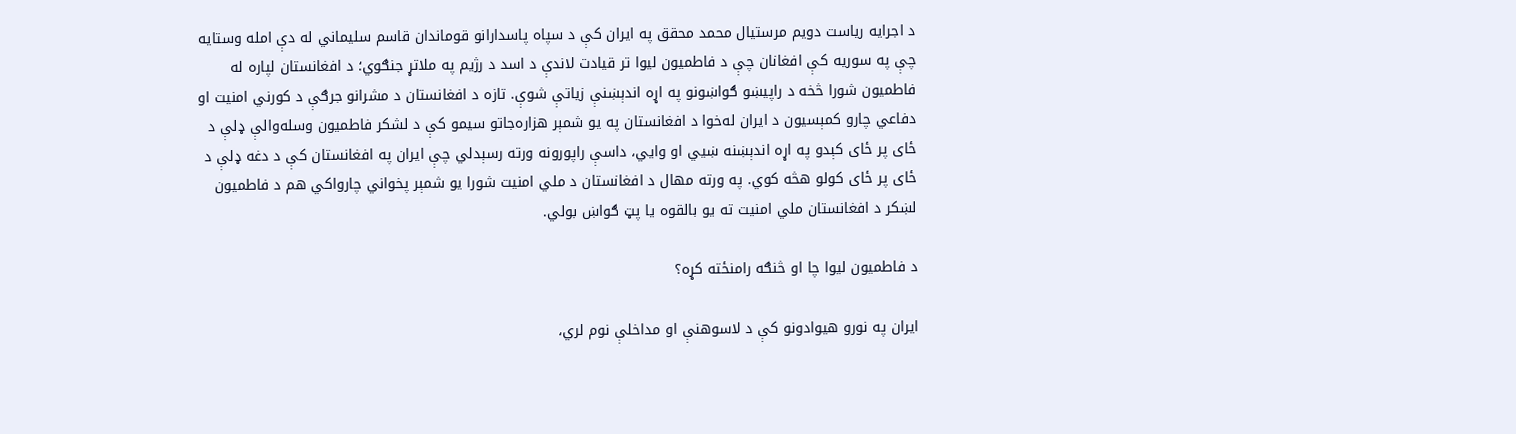د اجرايه رياست دويم مرستيال محمد محقق په ايران کې د سپاه پاسدارانو قوماندان قاسم سليماني له دې امله وستايه چې په سوريه کې افغانان چې د فاطميون ليوا تر قيادت لاندې د اسد د رژيم په ملاتړ جنګوي؛ د افغانستان لپاره له فاطميون شورا څخه د راپيښو ګواښونو په اړه اندېښنې زياتې شوې. تازه د افغانستان د مشرانو جرګې د کورني امنیت او دفاعي چارو کمېسیون د ایران له‌خوا د افغانستان په یو شمېر هزاره‌جاتو سیمو کې د لشکر فاطمیون وسله‌والې ډلې د ځای پر ځای کېدو په اړه اندېښنه ښيي او وايي، داسې راپورونه ورته رسېدلي چې ایران په افغانستان کې د دغه ډلې د ځای پر ځای کولو هڅه کوي. په ورته مهال د افغانستان د ملي امنیت شورا یو شمېر پخواني چارواکي هم د فاطمیون لښکر د افغانستان ملي امنیت ته یو بالقوه یا پټ ګواښ بولي.

د فاطميون ليوا چا او څنګه رامنځته کړه؟

ايران په نورو هيوادونو کې د لاسوهنې او مداخلې نوم لري،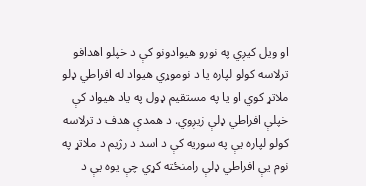او ويل کيږي په نورو هيوادونو کې د خپلو اهدافو ترلاسه کولو لپاره يا د نوموړي هيواد له افراطي ډلو ملاتړ کوي او يا په مستقيم ډول په ياد هيواد کې خپلې افراطي ډلې زيږوي. د همدې هدف د ترلاسه کولو لپاره يې په سوريه کې د اسد د رژيم د ملاتړ په نوم يې افراطي ډلې رامنځته کړي چې يوه يې د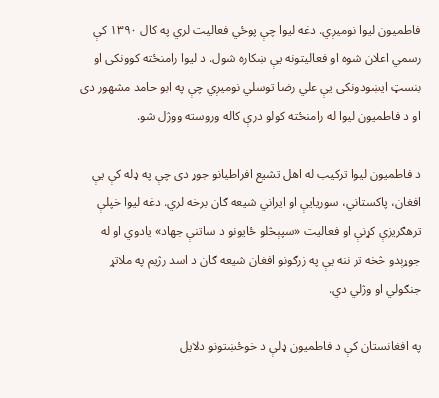فاطميون ليوا نوميږي. دغه ليوا چې پوځي فعاليت لري په کال ۱۳۹۰ کې رسمي اعلان شوه او فعاليتونه يې ښکاره شول. د ليوا رامنځته کوونکی او بنسټ ايښودونکی يې علي رضا توسلي نوميږي چې په ابو حامد مشهور دی او د فاطميون ليوا له رامنځته کولو درې کاله وروسته ووژل شو.

د فاطميون ليوا ترکيب له اهل تشيع افراطيانو جوړ دی چې په ډله کې يې افغان، پاکستاني، سوريايې او ايراني شيعه ګان برخه لري. دغه ليوا خپلې ترهګريزې کړنې او فعاليت «سپېڅلو ځایونو د ساتنې جهاد» يادوي او له جوړېدو څخه تر ننه يې په زرګونو افغان شيعه ګان د اسد رژيم په ملاتړ جنګولي او وژلي دي.

په افغانستان کې د فاطميون ډلې د خوځښتونو دلايل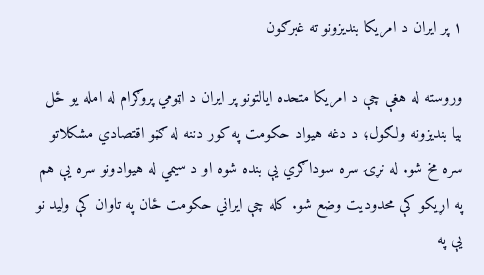۱ پر ايران د امريکا بنديزونو ته غبرګون

وروسته له هغې چې د امریکا متحده ايالتونو پر ايران د اټومي پروګرام له امله يو ځل بيا بنديزونه ولګول؛ د دغه هيواد حکومت په کور دننه له ګڼو اقتصادي مشکلاتو سره مخ شو. له نړۍ سره سوداګري يې بنده شوه او د سيمي له هيوادونو سره يې هم په اړيکو کې محدوديت وضع شو. کله چې ايراني حکومت ځان په تاوان کې وليد نو يې په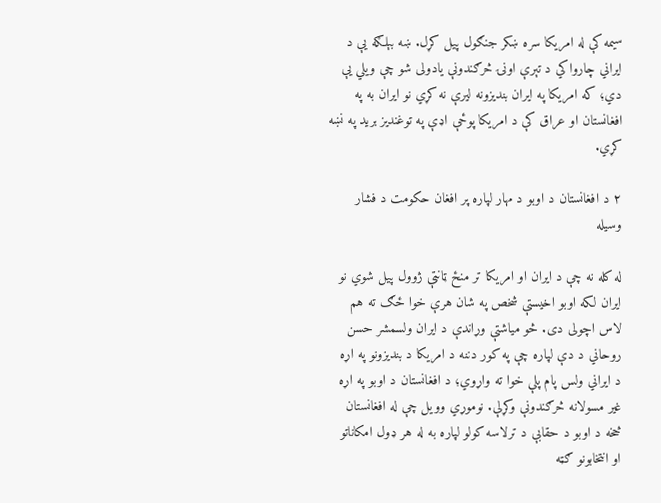سيمه کې له امريکا سره ښکر جنګول پيل کړل. ښه بېلګه يې د ايراني چارواکي د تېرې اونۍ څرګندونې يادولی شو چې ويلي يې دي؛ که امريکا په ايران بنديزونه ليرې نه کړي نو ايران به په افغانستان او عراق کې د امريکا پوځې اډې په توغنديز بريد په نښه کړي.

۲ د افغانستان د اوبو د مهار لپاره پر افغان حکومت د فشار وسيله

له کله نه چې د ايران او امریکا تر منځ ټانټې ژوول پيل شوي نو ايران لکه اوبو اخيستې شخص په شان هرې خوا ځګ ته هم لاس اچولی دی. څو مياشتې وړاندې د ايران ولسمشر حسن  روحاني د دې لپاره چې په کور دننه د امریکا د بنديزونو په اړه د ايراني ولس پام پلې خوا ته واړوي؛ د افغانستان د اوبو په اړه غير مسولانه څرګندونې وکړلې. نوموړي وويل چې له افغانستان څخه د اوبو د حقابې د ترلاسه کولو لپاره به له هر ډول امکاناتو او انتخابونو ګټه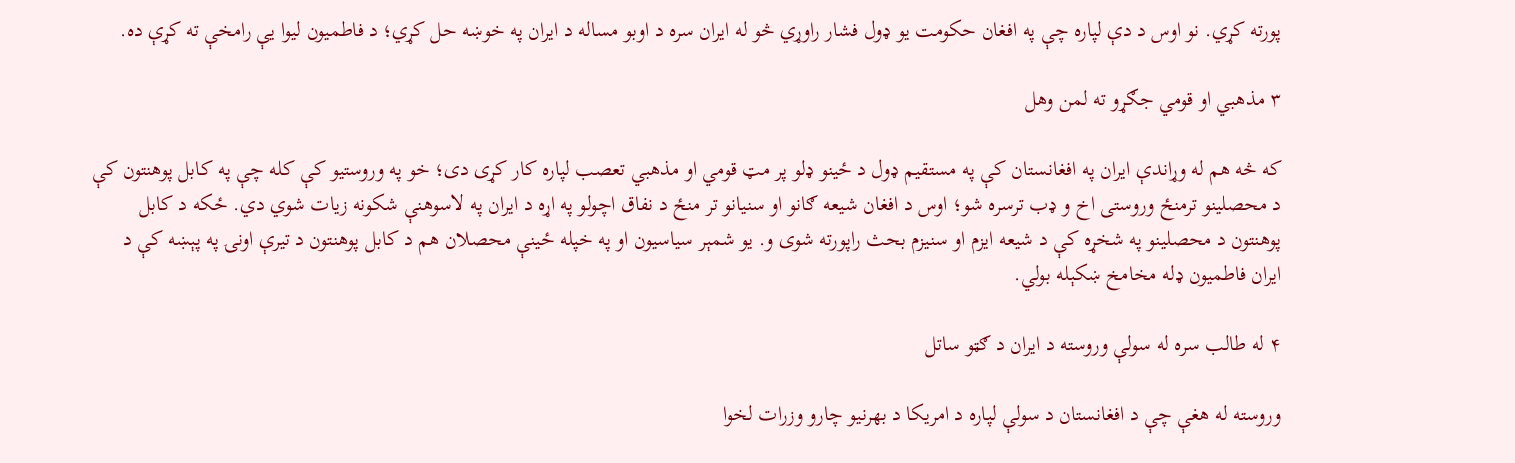پورته کړي. نو اوس د دې لپاره چې په افغان حکومت يو ډول فشار راوړي څو له ايران سره د اوبو مساله د ايران په خوښه حل کړي؛ د فاطميون ليوا يې رامخې ته کړې ده.

۳ مذهبي او قومي جګړو ته لمن وهل

که څه هم له وړاندې ايران په افغانستان کې په مستقيم ډول د ځينو ډلو پر مټ قومي او مذهبي تعصب لپاره کار کړی دی؛ خو په وروستیو کې کله چې په کابل پوهنتون کې د محصلینو ترمنځ وروستی اخ و ډب ترسره شو؛ اوس د افغان شيعه ګانو او سنيانو تر منځ د نفاق اچولو په اړه د ايران په لاسوهنې شکونه زيات شوي دي. ځکه د کابل پوهنتون د محصلينو په شخړه کې د شيعه ايزم او سنيزم بحث راپورته شوی و. يو شمېر سياسيون او په خپله ځينې محصلان هم د کابل پوهنتون د تيرې اونۍ په پېښه کې د ایران فاطمیون ‌ډله مخامخ ښکېله بولي.

۴ له طالب سره له سولې وروسته د ايران د ګټو ساتل

وروسته له هغې چې د افغانستان د سولې لپاره د امريکا د بهرنيو چارو وزرات لخوا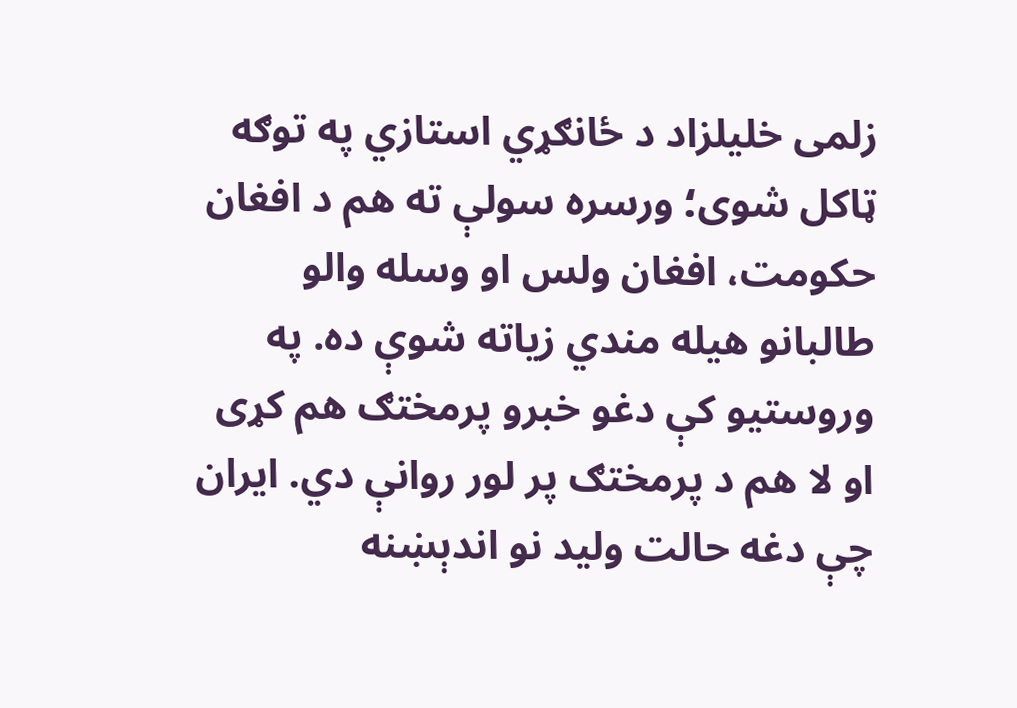زلمی خليلزاد د ځانګړي استازي په توګه ټاکل شوی؛ ورسره سولې ته هم د افغان حکومت، افغان ولس او وسله والو طالبانو هيله مندي زياته شوې ده. په وروستيو کې دغو خبرو پرمختګ هم کړی او لا هم د پرمختګ پر لور روانې دي. ايران چې دغه حالت وليد نو اندېښنه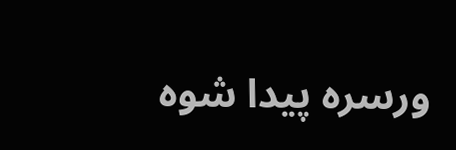ورسره پيدا شوه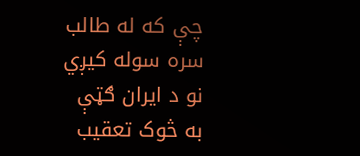چې که له طالب سره سوله کيږي نو د ايران ګټې به څوک تعقيب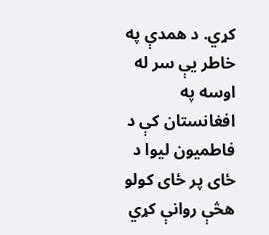کړي. د همدې په خاطر يې سر له اوسه په افغانستان کې د فاطميون ليوا د ځای پر ځای کولو هڅې روانې کړي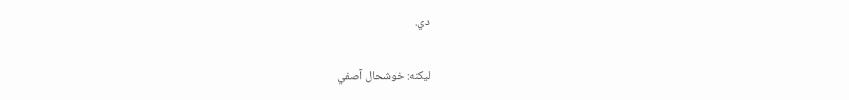دي.

لیکنه: خوشحال آصفي